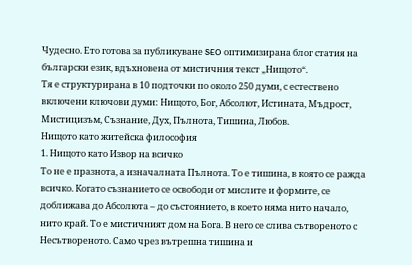Чудесно. Ето готова за публикуване SEO оптимизирана блог статия на български език, вдъхновена от мистичния текст „Нищото“.
Тя е структурирана в 10 подточки по около 250 думи, с естествено включени ключови думи: Нищото, Бог, Абсолют, Истината, Мъдрост, Мистицизъм, Съзнание, Дух, Пълнота, Тишина, Любов.
Нищото като житейска философия
1. Нищото като Извор на всичко
То не е празнота, а изначалната Пълнота. То е тишина, в която се ражда всичко. Когато съзнанието се освободи от мислите и формите, се доближава до Абсолюта – до състоянието, в което няма нито начало, нито край. То е мистичният дом на Бога. В него се слива сътвореното с Несътвореното. Само чрез вътрешна тишина и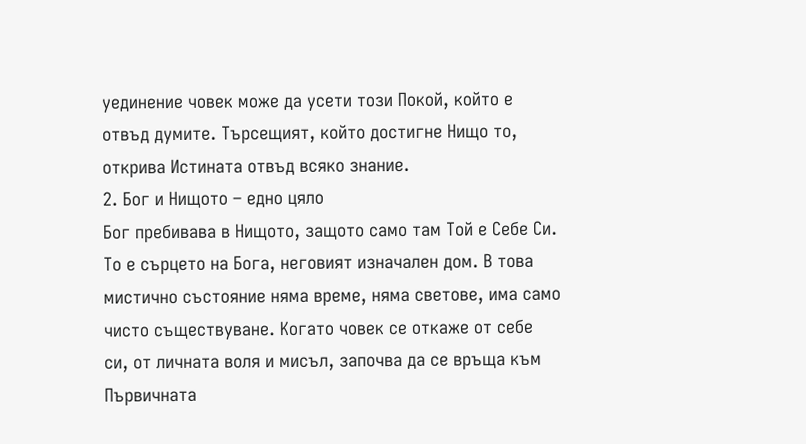уединение човек може да усети този Покой, който е отвъд думите. Търсещият, който достигне Нищо то, открива Истината отвъд всяко знание.
2. Бог и Нищото – едно цяло
Бог пребивава в Нищото, защото само там Той е Себе Си. То е сърцето на Бога, неговият изначален дом. В това мистично състояние няма време, няма светове, има само чисто съществуване. Когато човек се откаже от себе си, от личната воля и мисъл, започва да се връща към Първичната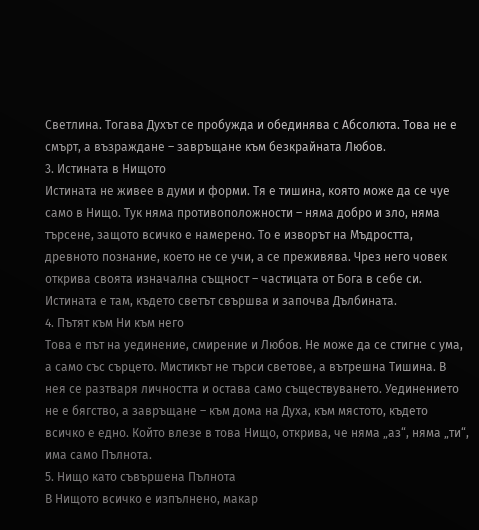Светлина. Тогава Духът се пробужда и обединява с Абсолюта. Това не е смърт, а възраждане – завръщане към безкрайната Любов.
3. Истината в Нищото
Истината не живее в думи и форми. Тя е тишина, която може да се чуе само в Нищо. Тук няма противоположности – няма добро и зло, няма търсене, защото всичко е намерено. То е изворът на Мъдростта, древното познание, което не се учи, а се преживява. Чрез него човек открива своята изначална същност – частицата от Бога в себе си. Истината е там, където светът свършва и започва Дълбината.
4. Пътят към Ни към него
Това е път на уединение, смирение и Любов. Не може да се стигне с ума, а само със сърцето. Мистикът не търси светове, а вътрешна Тишина. В нея се разтваря личността и остава само съществуването. Уединението не е бягство, а завръщане – към дома на Духа, към мястото, където всичко е едно. Който влезе в това Нищо, открива, че няма „аз“, няма „ти“, има само Пълнота.
5. Нищо като съвършена Пълнота
В Нищото всичко е изпълнено, макар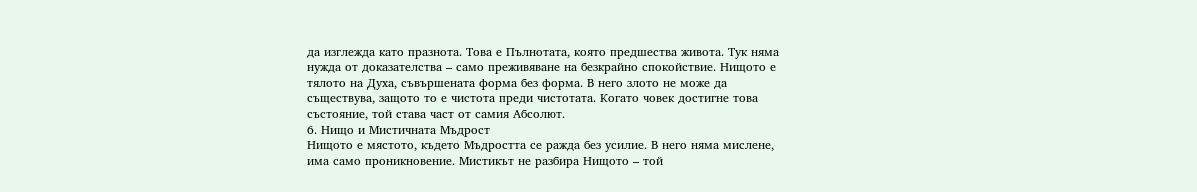да изглежда като празнота. Това е Пълнотата, която предшества живота. Тук няма нужда от доказателства – само преживяване на безкрайно спокойствие. Нищото е тялото на Духа, съвършената форма без форма. В него злото не може да съществува, защото то е чистота преди чистотата. Когато човек достигне това състояние, той става част от самия Абсолют.
6. Нищо и Мистичната Мъдрост
Нищото е мястото, където Мъдростта се ражда без усилие. В него няма мислене, има само проникновение. Мистикът не разбира Нищото – той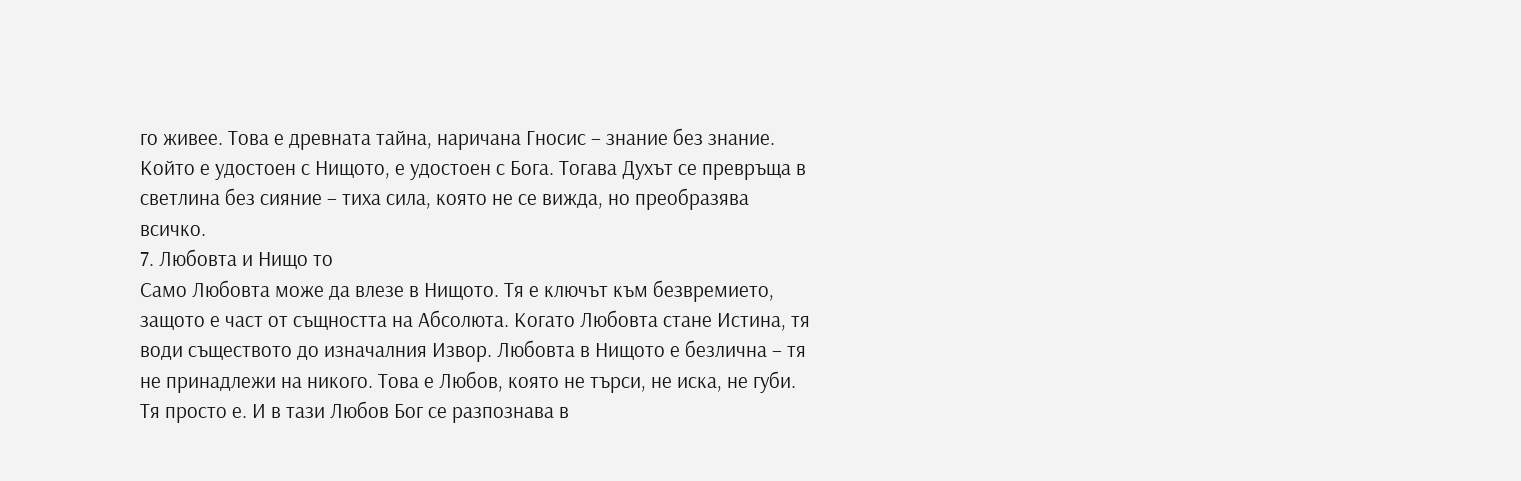го живее. Това е древната тайна, наричана Гносис – знание без знание. Който е удостоен с Нищото, е удостоен с Бога. Тогава Духът се превръща в светлина без сияние – тиха сила, която не се вижда, но преобразява всичко.
7. Любовта и Нищо то
Само Любовта може да влезе в Нищото. Тя е ключът към безвремието, защото е част от същността на Абсолюта. Когато Любовта стане Истина, тя води съществото до изначалния Извор. Любовта в Нищото е безлична – тя не принадлежи на никого. Това е Любов, която не търси, не иска, не губи. Тя просто е. И в тази Любов Бог се разпознава в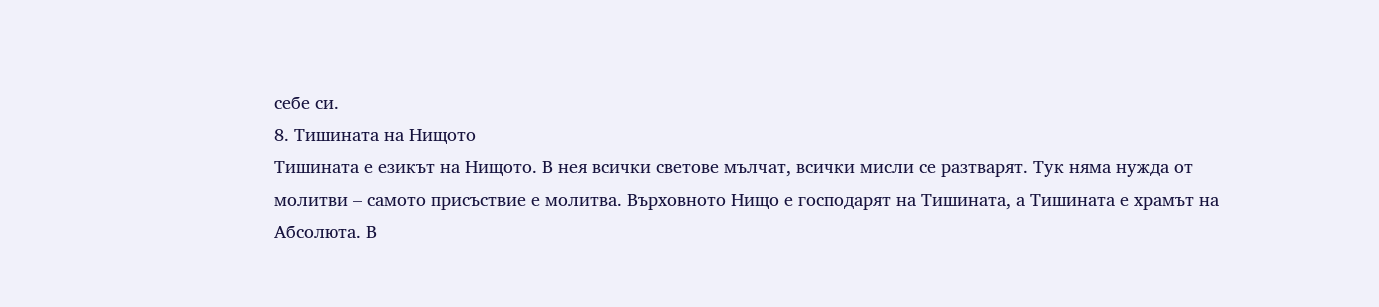себе си.
8. Тишината на Нищото
Тишината е езикът на Нищото. В нея всички светове мълчат, всички мисли се разтварят. Тук няма нужда от молитви – самото присъствие е молитва. Върховното Нищо е господарят на Тишината, а Тишината е храмът на Абсолюта. В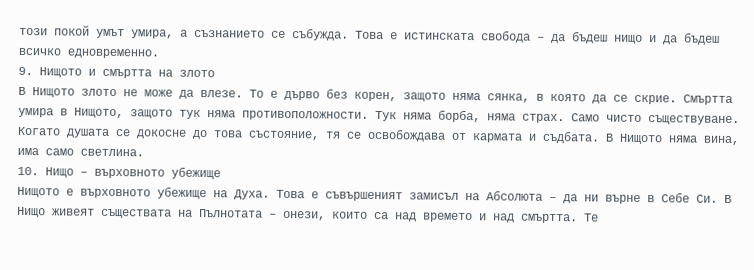този покой умът умира, а съзнанието се събужда. Това е истинската свобода – да бъдеш нищо и да бъдеш всичко едновременно.
9. Нищото и смъртта на злото
В Нищото злото не може да влезе. То е дърво без корен, защото няма сянка, в която да се скрие. Смъртта умира в Нищото, защото тук няма противоположности. Тук няма борба, няма страх. Само чисто съществуване. Когато душата се докосне до това състояние, тя се освобождава от кармата и съдбата. В Нищото няма вина, има само светлина.
10. Нищо – върховното убежище
Нищото е върховното убежище на Духа. Това е съвършеният замисъл на Абсолюта – да ни върне в Себе Си. В Нищо живеят съществата на Пълнотата – онези, които са над времето и над смъртта. Те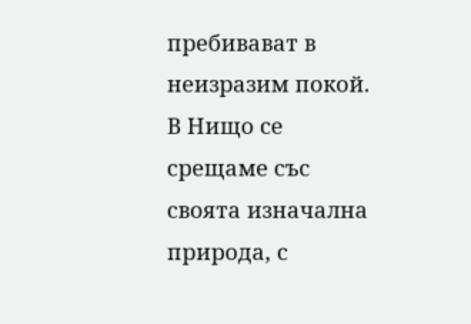пребивават в неизразим покой. В Нищо се срещаме със своята изначална природа, с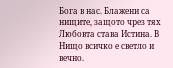Бога в нас. Блажени са нищите, защото чрез тях Любовта става Истина. В Нищо всичко е светло и вечно.